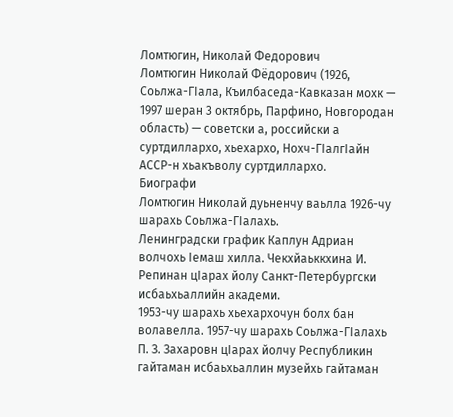Ломтюгин, Николай Федорович
Ломтюгин Николай Фёдорович (1926, Соьлжа-ГӀала, Къилбаседа-Кавказан мохк — 1997 шеран 3 октябрь, Парфино, Новгородан область) — советски а, российски а суртдиллархо, хьехархо, Нохч-ГӀалгӀайн АССР-н хьакъволу суртдиллархо.
Биографи
Ломтюгин Николай дуьненчу ваьлла 1926-чу шарахь Соьлжа-ГӀалахь.
Ленинградски график Каплун Адриан волчохь Ӏемаш хилла. Чекхйаьккхина И. Репинан цӀарах йолу Санкт-Петербургски исбаьхьаллийн академи.
1953-чу шарахь хьехархочун болх бан волавелла. 1957-чу шарахь Соьлжа-ГӀалахь П. З. Захаровн цӀарах йолчу Республикин гайтаман исбаьхьаллин музейхь гайтаман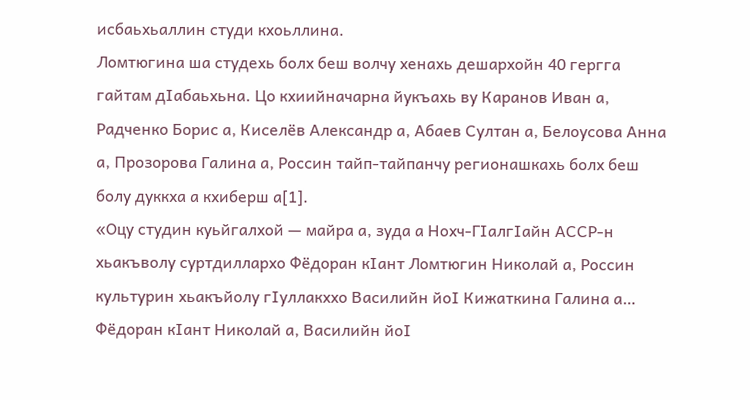исбаьхьаллин студи кхоьллина.
Ломтюгина ша студехь болх беш волчу хенахь дешархойн 40 гергга гайтам дӀабаьхьна. Цо кхиийначарна йукъахь ву Каранов Иван а, Радченко Борис а, Киселёв Александр а, Абаев Султан а, Белоусова Анна а, Прозорова Галина а, Россин тайп-тайпанчу регионашкахь болх беш болу дуккха а кхиберш а[1].
«Оцу студин куьйгалхой — майра а, зуда а Нохч-ГӀалгӀайн АССР-н хьакъволу суртдиллархо Фёдоран кӀант Ломтюгин Николай а, Россин культурин хьакъйолу гӀуллакххо Василийн йоӀ Кижаткина Галина а… Фёдоран кӀант Николай а, Василийн йоӀ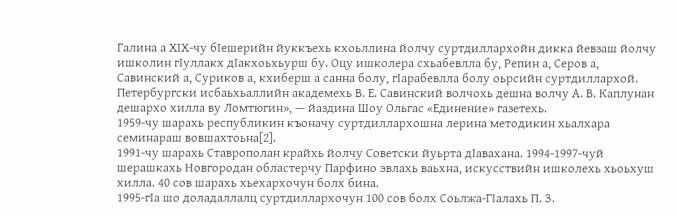Галина а ХӀХ-чу бӀешерийн йуккъехь кхоьллина йолчу суртдиллархойн дикка йевзаш йолчу ишколин гӀуллакх дӀакхоьхьурш бу. Оцу ишколера схьабевлла бу, Репин а, Серов а, Савинский а, Суриков а, кхиберш а санна болу, гӀарабевлла болу оьрсийн суртдиллархой. Петербургски исбаьхьаллийн академехь В. Е. Савинский волчохь дешна волчу А. В. Каплунан дешархо хилла ву Ломтюгин», — йаздина Шоу Ольгас «Единение» газетехь.
1959-чу шарахь республикин къоначу суртдиллархошна лерина методикин хьалхара семинараш вовшахтоьна[2].
1991-чу шарахь Ставрополан крайхь йолчу Советски йуьрта дӀавахана. 1994-1997-чуй шерашкахь Новгородан областерчу Парфино эвлахь ваьхна, искусствийн ишколехь хьоьхуш хилла. 40 сов шарахь хьехархочун болх бина.
1995-гӀа шо доладаллалц суртдиллархочун 100 сов болх Соьлжа-ГӀалахь П. З.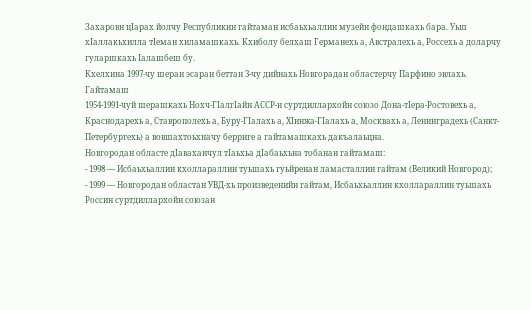Захаровн цӀарах йолчу Республикин гайтаман исбаьхьаллин музейн фондашкахь бара. Уьш хӀаллакьхилла тӀеман хиламашкахь. Кхиболу белхаш Германехь а, Австралехь а, Россехь а доларчу гуларшкахь Ӏалашбеш бу.
Кхелхина 1997-чу шеран эсаран беттан 3-чу дийнахь Новгорадан областерчу Парфино эвлахь.
Гайтамаш
1954-1991-чуй шерашкахь Нохч-ГӀалгӀайн АССР-н суртдиллархойн союзо Дона-тӀера-Ростовехь а, Краснодарехь а, Ставрополехь а, Буру-ГӀалахь а, ХӀинжа-ГӀалахь а, Москвахь а, Ленинградехь (Санкт-Петербургехь) а вовшахтоьхначу берриге а гайтамашкахь дакъалаьцна.
Новгородан областе дӀаваханчул тӀаьхьа дӀабаьхьна тобанан гайтамаш:
- 1998 — Исбаьхьаллин кхоллараллин туьшахь гуьйренан ламасталлин гайтам (Великий Новгород);
- 1999 — Новгородан областан УВД-хь произведенийн гайтам, Исбаьхьаллин кхоллараллин туьшахь Россин суртдиллархойн союзан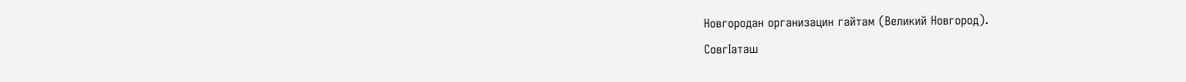Новгородан организацин гайтам (Великий Новгород).
СовгӀаташ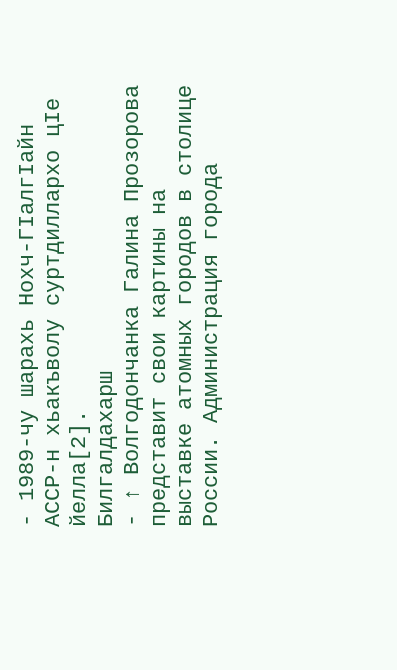- 1989-чу шарахь Нохч-ГӀалгӀайн АССР-н хьакъволу суртдиллархо цӀе йелла[2].
Билгалдахарш
- ↑ Волгодончанка Галина Прозорова представит свои картины на выставке атомных городов в столице России. Администрация города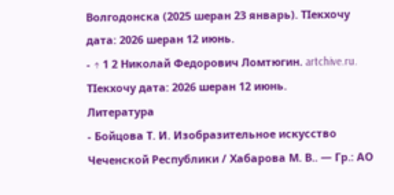Волгодонска (2025 шеран 23 январь). ТӀекхочу дата: 2026 шеран 12 июнь.
- ↑ 1 2 Николай Федорович Ломтюгин. artchive.ru. ТӀекхочу дата: 2026 шеран 12 июнь.
Литература
- Бойцова Т. И. Изобразительное искусство Чеченской Республики / Хабарова М. В.. — Гр.: АО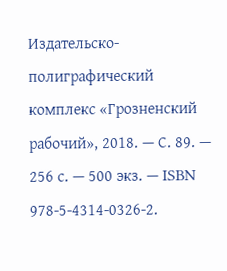Издательско-полиграфический комплекс «Грозненский рабочий», 2018. — С. 89. — 256 с. — 500 экз. — ISBN 978-5-4314-0326-2.